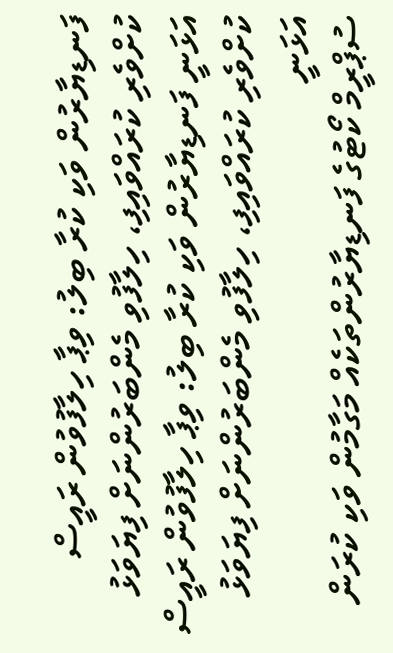ފަނޑިޔާރުން ވަކި ކުރާ ބިލު: ވިޕާ ހިލާފުވުން ރައީސް ކުށްވެރި ކުރައްވައިފި، ހިލާފުވި މެންބަރުންނަށް ފިޔަވަޅު އަޅަނީ ފަނޑިޔާރުން ވަކި ކުރާ ބިލު: ވިޕާ ހިލާފުވުން ރައީސް ކުށްވެރި ކުރައްވައިފި، ހިލާފުވި މެންބަރުންނަށް ފިޔަވަޅު އަޅަނީ
ސުޕްރީމް ކޯޓުގެ ފަނޑިޔާރުންތަކެއް މަގާމުން ވަކި ކުރަން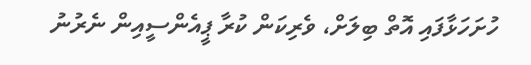ހުށަހަޅާފައި އޮތް ބިލަށް، ވެރިކަން ކުރާ ޕީއެންސީއިން ނެރުނު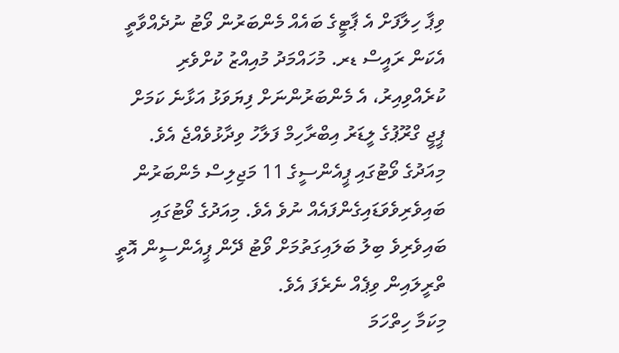ވިޕާ ހިލާފަށް އެ ޕާޓީގެ ބައެއް މެންބަރުން ވޯޓު ނުދެއްވާތީ އެކަން ރައީސް ޑރ. މުހައްމަދު މުއިއްޒު ކުށްވެރި ކުރެއްވިއިރު، އެ މެންބަރުންނަށް ފިޔަވަޅު އަޅާނެ ކަމަށް ޕީޖީ ގްރޫޕުގެ ލީޑަރު އިބްރާހިމް ފަލާހު ވިދާޅުވެއްޖެ އެވެ.
މިއަދުގެ ވޯޓުގައި ޕީއެންސީގެ 11 މަޖިލިސް މެންބަރުން ބައިވެރިވެވަޑައިގެންފައެއް ނުވެ އެވެ. މިއަދުގެ ވޯޓުގައި ބައިވެރިވެ ބިލު ބަލައިގަތުމަށް ވޯޓު ދޭން ޕީއެންސީން އޮތީ ތްރީލައިން ވިޕެއް ނެރެފަ އެވެ.
މިކަމާ ހިތްހަމަ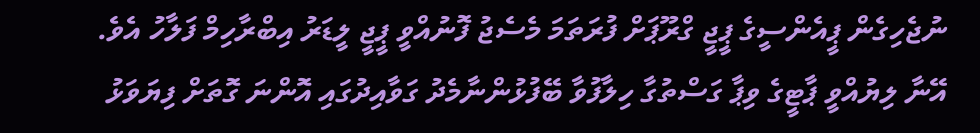ނުޖެހިގެން ޕީއެންސީގެ ޕީޖީ ގްރޫޕަށް ފުރަތަމަ މެސެޖު ފޮނުއްވީ ޕީޖީ ލީޑަރު އިބްރާހިމް ފަލާހު އެވެ. އޭނާ ލިޔުއްވީ ޕާޓީގެ ވިޕާ ގަސްތުގާ ހިލާފުވާ ބޭފުޅުންނާމެދު ގަވާއިދުގައި އޮންނަ ގޮތަށް ފިޔަވަޅު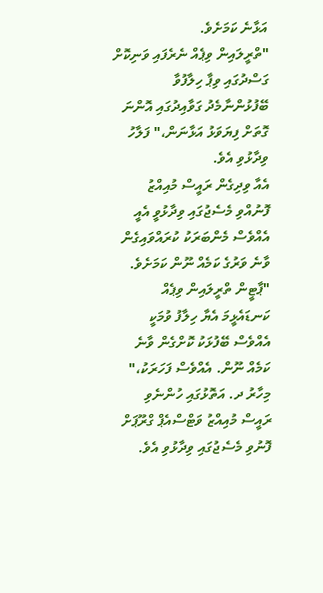އަޅާނެ ކަމަށެވެ.
"ތްރީލައިން ވިޕެއް ނެރެފައި ވަނިކޮށް ގަސްދުގައި ވިޕާ ހިލާފުވާ ބޭފުޅުންނާމެދު ގަވާއިދުގައި އޮންނަ ގޮތަށް ފިޔަވަޅު އަޅާނަން،" ފަލާހު ވިދާޅުވި އެވެ.
އެއާ ވިދިގެން ރައީސް މުއިއްޒު ފޮނުއްވި މެސެޖުގައި ވިދާޅުވީ އެއީ އެއްވެސް މެންބަރަކު ކުރައްވައިގެން ވާނެ ވަރުގެ ކަމެއް ނޫން ކަމަށެވެ.
"ޕާޓީން ތްރީލައިން ވިޕެއް ކަނޑައެޅީމަ އެޔާ ހިލާފު ވުމަކީ އެއްވެސް ބޭފުޅަކު ކޮށްގެން ވާނެ ކަމެއް ނޫން. އެއްވެސް ފަހަރަކު،" މިހާރު ދ. އަތޮޅުގައި ހުންނެވި ރައީސް މުއިއްޒު ވަޓްސްއެޕް ގްރޫޕަށް ފޮނުވި މެސެޖުގައި ވިދާޅުވި އެވެ.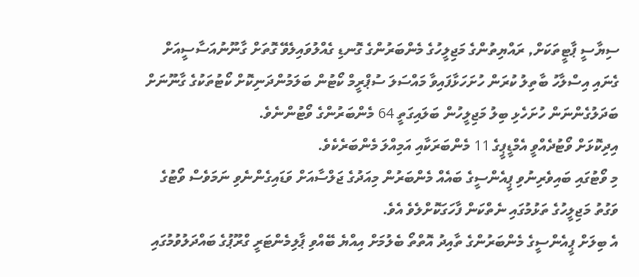ސިޔާސީ ޕާޓީތަކަށް, ރައްޔިތުންގެ މަޖިލީހުގެ މެންބަރުންގެ ގޮނޑި ގެއްލުވައިލެވޭ ގޮތަށް ގާނޫނުއަސާސީއަށް ގެނައި އިސްލާހު ބާތިލު ކުރަން ހުށަހަޅާފައިވާ މައްސަލަ ސުޕްރީމް ކޯޓުން ބަލަމުންދަނިކޮށް ކޯޓުތަކުގެ ގާނޫނަށް ބަދަލުގެންނަން ހުށަހެޅި ބިލު މަޖިލީހުން ބަލައިގަތީ 64 މެންބަރުންގެ ވޯޓުންނެވެ.
އިދިކޮޅަށް ވޯޓުދެއްވީ އެމްޑީޕީގެ 11 މެންބަރަކާއި އަމިއްލަ މެންބަރެކެވެ.
މި ވޯޓުގައި ބައިވެރިނުވި ޕީއެންސީގެ ބައެއް މެންބަރުން މިއަދުގެ ޖަލްސާއަށް ވަޑައިގެންނެވި ނަމަވެސް ވޯޓުގެ ވަގުތު މަޖިލީހުގެ ތަޅުމުގައި ނެތްކަން ފާހަގަކޮށްލެވެ އެވެ.
އެ ބިލަށް ޕީއެންސީގެ މެންބަރުންގެ ތާއިދު އޮތްތޯ ބެލުމަށް އިއްޔެ ބޭއްވި ޕާލިމެންޓަރީ ގްރޫޕުގެ ބައްދަލުވުމުގައި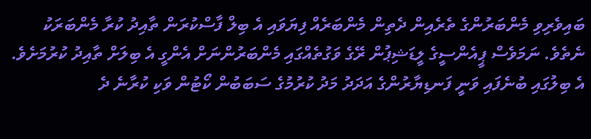ބައިވެރިވި މެންބަރުންގެ ތެރެއިން ދެތިން މެންބަރެއް ފިޔަވައި އެ ބިލް ފާސްކުރަން ތާއިދު ކުރާ މެންބަރަކު ނެތެވެ. ނަމަވެސް ޕީއެންސީގެ ލީޑަޝިޕުން ރޭގެ ވަގުތެއްގައި މެންބަރުންނަށް އެންގީ އެ ބިލަށް ތާއިދު ކުރުމަށެވެ.
އެ ބިލުގައި ބުނެފައި ވަނީ ފަނޑިޔާރުންގެ އަދަދު މަދު ކުރުމުގެ ސަބަބުން ކޯޓުން ވަކި ކުރާނެ ދެ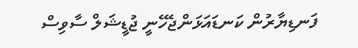ފަނޑިޔާރުން ކަނޑައަޅަންޖެހޭނީ ޖުޑީޝަލް ސާވިސް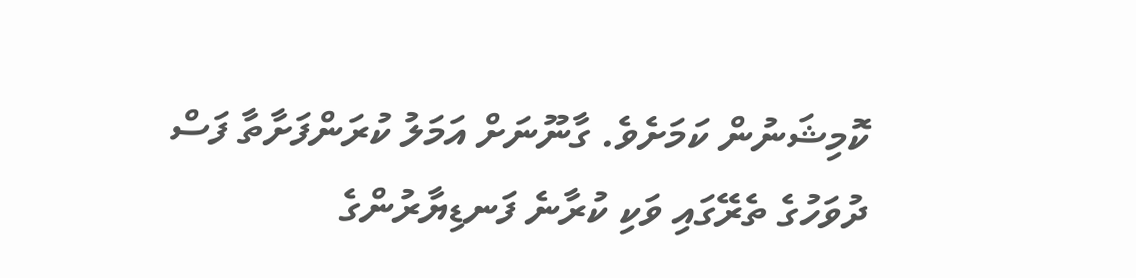ކޮމިޝަނުން ކަމަށެވެ. ގާނޫނަށް އަމަލު ކުރަންފަށާތާ ފަސް ދުވަހުގެ ތެރޭގައި ވަކި ކުރާނެ ފަނޑިޔާރުންގެ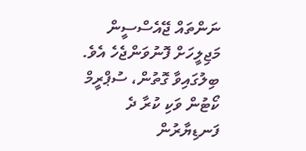ނަންތައް ޖޭއެސްސީން މަޖިލީހަށް ފޮނުވަންޖެހެ އެވެ.
ބިލުގައިވާ ގޮތުން، ސުޕްރީމް ކޯޓުން ވަކި ކުރާ ދެ ފަނޑިޔާރުން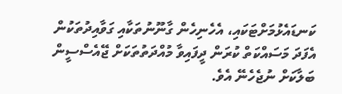ކަނޑައެޅުމަށްޓަކައި، އެހެނިހެން ގާނޫނުތަކާއި ގަވާއިދުތަކުން އެފަދަ މަސައްކަތް ކުރަން ދީފައިވާ މުއްދަތުތަކަށް ޖޭއެސްސީން ބަލާކަށް ނުޖެހެނޭ އެވެ.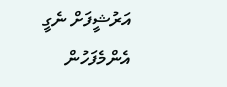އަރުޝީފަށް ނެގީ
އެންމެފަހުން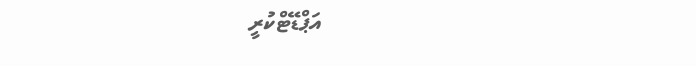އަޕްޑޭޓްކުރީ